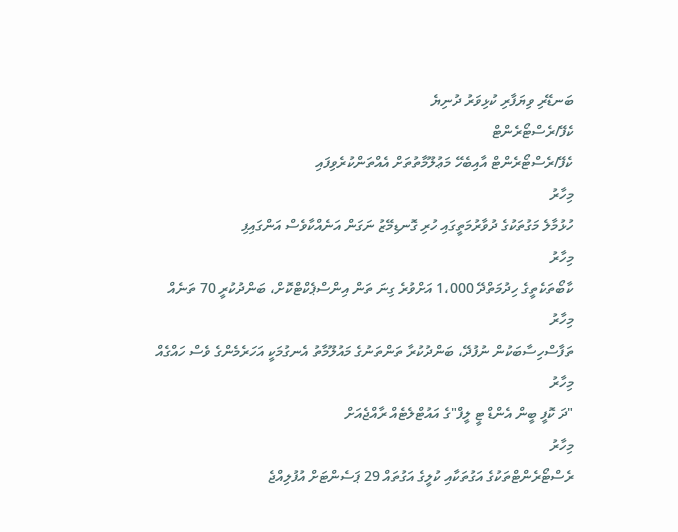ބަނޑޭރި ވިޔަފާރި ކުޅިވަރު ދުނިޔެ
ކެފޭ/ރެސްޓޯރެންޓް
ކެފޭ/ރެސްޓޯރެންޓް އާއިބެހޭ މަޢުލޫމާތުތަށް އެއްތަންކުރެވިފައި
މިހާރު
ހުޅުމާލެ މަގުތަކުގެ ދުވާރުމަތީގައި ހުރި ގޮނޑިމޭޒު ނަގަން އަނެއްކާވެސް އަންގައިފި
މިހާރު
ކާބޯތަކެތީގެ ހިދުމަތްދޭ 1،000 އަށްވުރެ ގިނަ ތަން އިންސްޕެކްޓްކޮށް، ބަންދުކުރީ 70 ތަނެއް
މިހާރު
ތަފާސްހިސާބަކުން ނުފުދޭ، ބަންދުކުރާ ތަންތަނުގެ މައުލޫމާތު އެނގުމަކީ އަހަރެމެންގެ ވެސް ހައްގެއް
މިހާރު
"ދަ ކޮފީ ބީން އެންޑް ޓީ ލީފް"ގެ އައުޓްލެޓެއް ރާއްޖެއަށް
މިހާރު
ރެސްޓޯރެންޓްތަކުގެ އަގުތަކާއި ކުލީގެ އަގުތައް 29 ޕަސެންޓަށް އުފުލިއްޖެ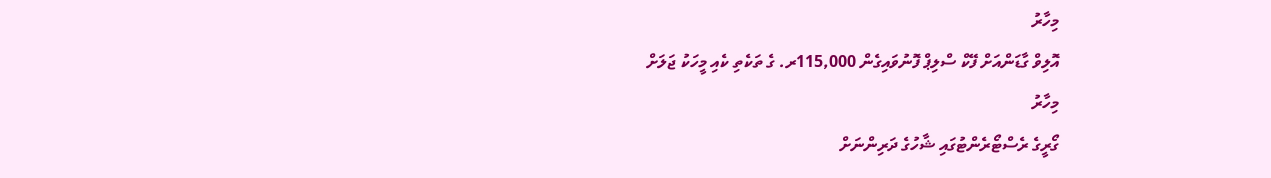މިހާރު
އޮލިވް ގާޑަންއަށް ފޭކް ސްލިޕް ފޮނުވައިގެން 115,000ރ. ގެ ތަކެތި ކެއި މީހަކު ޖަލަށް
މިހާރު
ގޯރީގެ ރެސްޓޯރެންޓުގައި ޝާހުގެ ދަރިންނަށް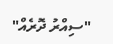"ސިއްރު ދޮރެއް"